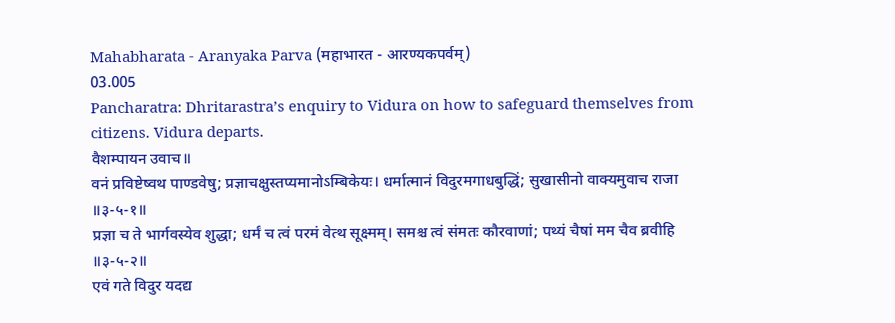Mahabharata - Aranyaka Parva (महाभारत - आरण्यकपर्वम्)
03.005
Pancharatra: Dhritarastra’s enquiry to Vidura on how to safeguard themselves from citizens. Vidura departs.
वैशम्पायन उवाच॥
वनं प्रविष्टेष्वथ पाण्डवेषु; प्रज्ञाचक्षुस्तप्यमानोऽम्बिकेयः। धर्मात्मानं विदुरमगाधबुद्धिं; सुखासीनो वाक्यमुवाच राजा ॥३-५-१॥
प्रज्ञा च ते भार्गवस्येव शुद्धा; धर्मं च त्वं परमं वेत्थ सूक्ष्मम्। समश्च त्वं संमतः कौरवाणां; पथ्यं चैषां मम चैव ब्रवीहि ॥३-५-२॥
एवं गते विदुर यदद्य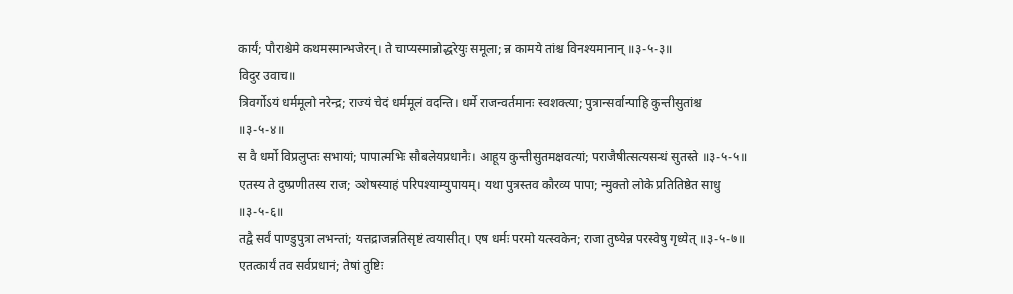कार्यं; पौराश्चेमे कथमस्मान्भजेरन्। ते चाप्यस्मान्नोद्धरेयुः समूला; न्न कामये तांश्च विनश्यमानान् ॥३-५-३॥
विदुर उवाच॥
त्रिवर्गोऽयं धर्ममूलो नरेन्द्र; राज्यं चेदं धर्ममूलं वदन्ति। धर्मे राजन्वर्तमानः स्वशक्त्या; पुत्रान्सर्वान्पाहि कुन्तीसुतांश्च ॥३-५-४॥
स वै धर्मो विप्रलुप्तः सभायां; पापात्मभिः सौबलेयप्रधानैः। आहूय कुन्तीसुतमक्षवत्यां; पराजैषीत्सत्यसन्धं सुतस्ते ॥३-५-५॥
एतस्य ते दुष्प्रणीतस्य राज; ञ्शेषस्याहं परिपश्याम्युपायम्। यथा पुत्रस्तव कौरव्य पापा; न्मुक्तो लोके प्रतितिष्ठेत साधु ॥३-५-६॥
तद्वै सर्वं पाण्डुपुत्रा लभन्तां; यत्तद्राजन्नतिसृष्टं त्वयासीत्। एष धर्मः परमो यत्स्वकेन; राजा तुष्येन्न परस्वेषु गृध्येत् ॥३-५-७॥
एतत्कार्यं तव सर्वप्रधानं; तेषां तुष्टिः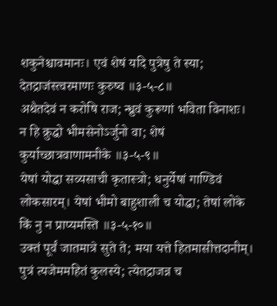शकुनेश्चावमानः। एवं शेषं यदि पुत्रेषु ते स्या; देतद्राजंस्त्वरमाणः कुरुष्व ॥३-५-८॥
अथैतदेवं न करोषि राज; न्ध्रुवं कुरूणां भविता विनाशः। न हि क्रुद्धो भीमसेनोऽर्जुनो वा; शेषं कुर्याच्छात्रवाणामनीके ॥३-५-९॥
येषां योद्धा सव्यसाची कृतास्त्रो; धनुर्येषां गाण्डिवं लोकसारम्। येषां भीमो बाहुशाली च योद्धा; तेषां लोके किं नु न प्राप्यमस्ति ॥३-५-१०॥
उक्तं पूर्वं जातमात्रे सुते ते; मया यत्ते हितमासीत्तदानीम्। पुत्रं त्यजेममहितं कुलस्ये; त्येतद्राजन्न च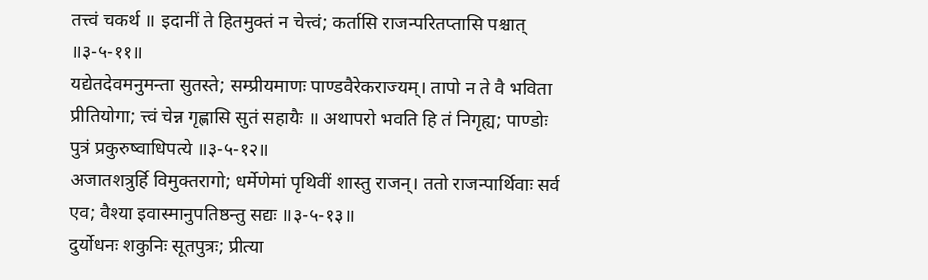तत्त्वं चकर्थ ॥ इदानीं ते हितमुक्तं न चेत्त्वं; कर्तासि राजन्परितप्तासि पश्चात् ॥३-५-११॥
यद्येतदेवमनुमन्ता सुतस्ते; सम्प्रीयमाणः पाण्डवैरेकराज्यम्। तापो न ते वै भविता प्रीतियोगा; त्त्वं चेन्न गृह्णासि सुतं सहायैः ॥ अथापरो भवति हि तं निगृह्य; पाण्डोः पुत्रं प्रकुरुष्वाधिपत्ये ॥३-५-१२॥
अजातशत्रुर्हि विमुक्तरागो; धर्मेणेमां पृथिवीं शास्तु राजन्। ततो राजन्पार्थिवाः सर्व एव; वैश्या इवास्मानुपतिष्ठन्तु सद्यः ॥३-५-१३॥
दुर्योधनः शकुनिः सूतपुत्रः; प्रीत्या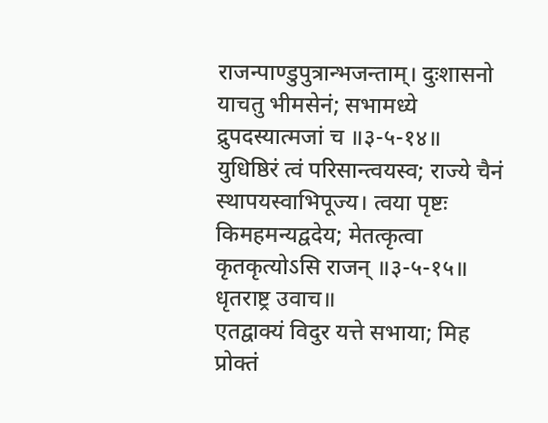राजन्पाण्डुपुत्रान्भजन्ताम्। दुःशासनो याचतु भीमसेनं; सभामध्ये द्रुपदस्यात्मजां च ॥३-५-१४॥
युधिष्ठिरं त्वं परिसान्त्वयस्व; राज्ये चैनं स्थापयस्वाभिपूज्य। त्वया पृष्टः किमहमन्यद्वदेय; मेतत्कृत्वा कृतकृत्योऽसि राजन् ॥३-५-१५॥
धृतराष्ट्र उवाच॥
एतद्वाक्यं विदुर यत्ते सभाया; मिह प्रोक्तं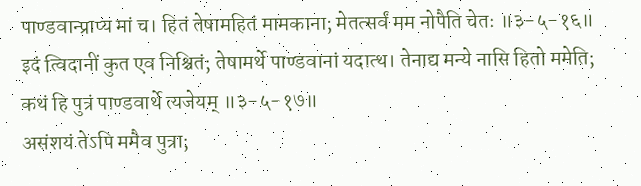पाण्डवान्प्राप्य मां च। हितं तेषामहितं मामकाना; मेतत्सर्वं मम नोपैति चेतः ॥३-५-१६॥
इदं त्विदानीं कुत एव निश्चितं; तेषामर्थे पाण्डवानां यदात्थ। तेनाद्य मन्ये नासि हितो ममेति; कथं हि पुत्रं पाण्डवार्थे त्यजेयम् ॥३-५-१७॥
असंशयं तेऽपि ममैव पुत्रा;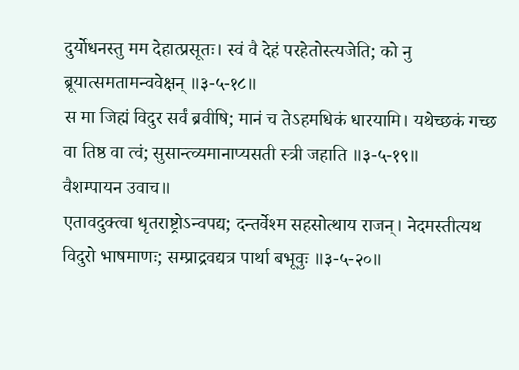दुर्योधनस्तु मम देहात्प्रसूतः। स्वं वै देहं परहेतोस्त्यजेति; को नु ब्रूयात्समतामन्ववेक्षन् ॥३-५-१८॥
स मा जिह्मं विदुर सर्वं ब्रवीषि; मानं च तेऽहमधिकं धारयामि। यथेच्छकं गच्छ वा तिष्ठ वा त्वं; सुसान्त्व्यमानाप्यसती स्त्री जहाति ॥३-५-१९॥
वैशम्पायन उवाच॥
एतावदुक्त्वा धृतराष्ट्रोऽन्वपद्य; दन्तर्वेश्म सहसोत्थाय राजन्। नेदमस्तीत्यथ विदुरो भाषमाणः; सम्प्राद्रवद्यत्र पार्था बभूवुः ॥३-५-२०॥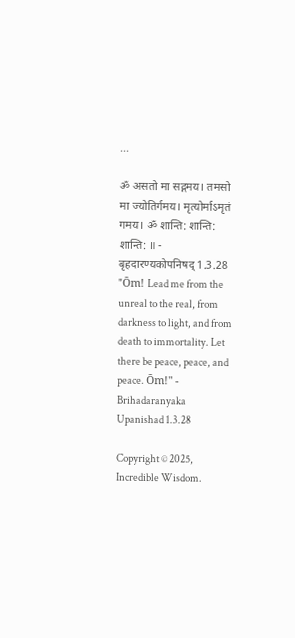...

ॐ असतो मा सद्गमय। तमसो मा ज्योतिर्गमय। मृत्योर्माऽमृतं गमय। ॐ शान्ति: शान्ति: शान्ति: ॥ - बृहदारण्यकोपनिषद् 1.3.28
"Ōm! Lead me from the unreal to the real, from darkness to light, and from death to immortality. Let there be peace, peace, and peace. Ōm!" - Brihadaranyaka Upanishad 1.3.28

Copyright © 2025, Incredible Wisdom.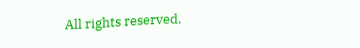All rights reserved.